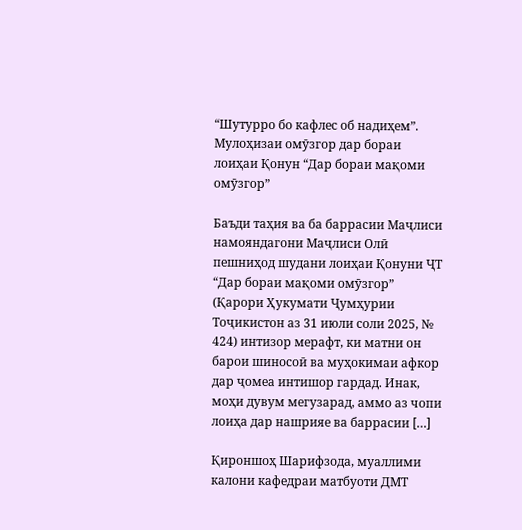“Шутурро бо кафлес об надиҳем”. Мулоҳизаи омӯзгор дар бораи лоиҳаи Қонун “Дар бораи мақоми омӯзгор”

Баъди таҳия ва ба баррасии Маҷлиси намояндагони Маҷлиси Олӣ пешниҳод шудани лоиҳаи Қонуни ҶТ “Дар бораи мақоми омӯзгор” (Қарори Ҳукумати Ҷумҳурии Тоҷикистон аз 31 июли соли 2025, № 424) интизор мерафт, ки матни он барои шиносоӣ ва муҳокимаи афкор дар ҷомеа интишор гардад. Инак, моҳи дувум мегузарад, аммо аз чопи лоиҳа дар нашрияе ва баррасии […]

Қироншоҳ Шарифзода, муаллими калони кафедраи матбуоти ДМТ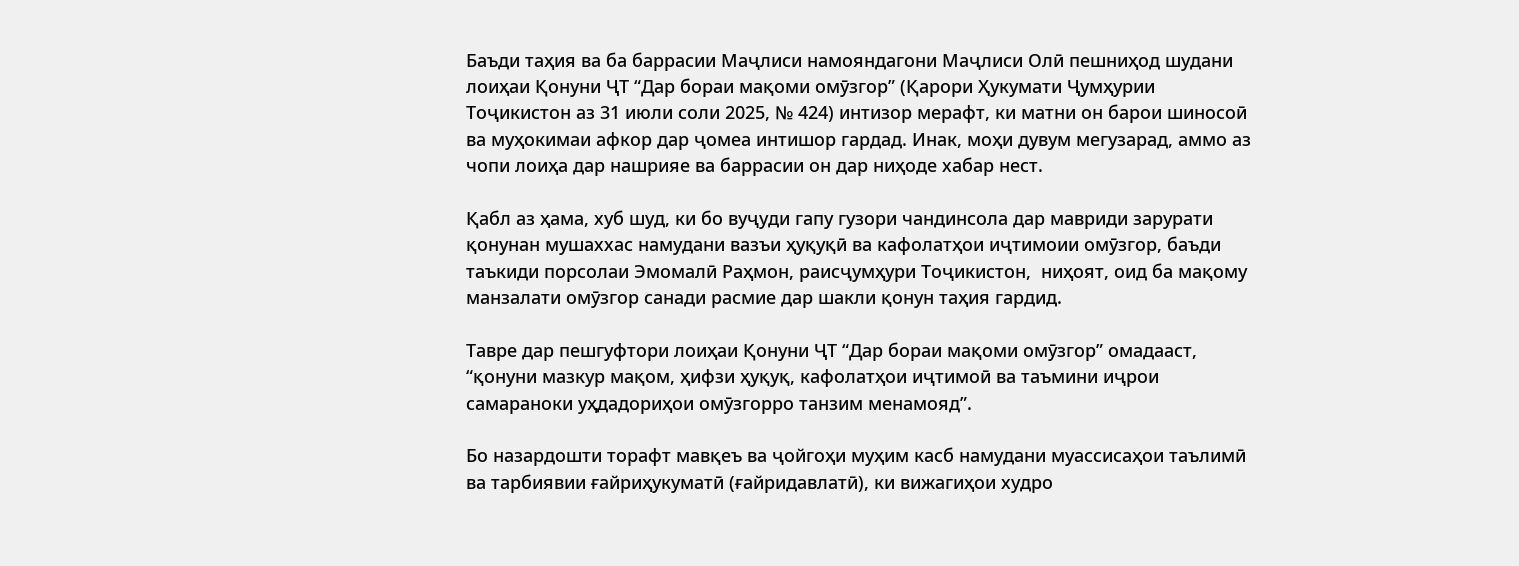Баъди таҳия ва ба баррасии Маҷлиси намояндагони Маҷлиси Олӣ пешниҳод шудани лоиҳаи Қонуни ҶТ “Дар бораи мақоми омӯзгор” (Қарори Ҳукумати Ҷумҳурии Тоҷикистон аз 31 июли соли 2025, № 424) интизор мерафт, ки матни он барои шиносоӣ ва муҳокимаи афкор дар ҷомеа интишор гардад. Инак, моҳи дувум мегузарад, аммо аз чопи лоиҳа дар нашрияе ва баррасии он дар ниҳоде хабар нест.

Қабл аз ҳама, хуб шуд, ки бо вуҷуди гапу гузори чандинсола дар мавриди зарурати қонунан мушаххас намудани вазъи ҳуқуқӣ ва кафолатҳои иҷтимоии омӯзгор, баъди таъкиди порсолаи Эмомалӣ Раҳмон, раисҷумҳури Тоҷикистон,  ниҳоят, оид ба мақому манзалати омӯзгор санади расмие дар шакли қонун таҳия гардид.

Тавре дар пешгуфтори лоиҳаи Қонуни ҶТ “Дар бораи мақоми омӯзгор” омадааст, “қонуни мазкур мақом, ҳифзи ҳуқуқ, кафолатҳои иҷтимоӣ ва таъмини иҷрои самараноки уҳдадориҳои омӯзгорро танзим менамояд”.

Бо назардошти торафт мавқеъ ва ҷойгоҳи муҳим касб намудани муассисаҳои таълимӣ ва тарбиявии ғайриҳукуматӣ (ғайридавлатӣ), ки вижагиҳои худро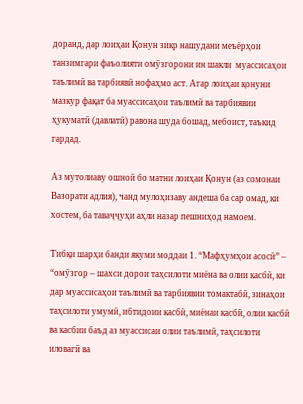доранд, дар лоиҳаи Қонун зикр нашудани меъёрҳои танзимгари фаъолияти омӯзгорони ин шакли  муассисаҳои таълимӣ ва тарбиявӣ нофаҳмо аст. Агар лоиҳаи қонуни мазкур фақат ба муассисаҳои таълимӣ ва тарбиявии ҳукуматӣ (давлатӣ) равона шуда бошад, мебоист, таъкид гардад.

Аз мутолиаву ошноӣ бо матни лоиҳаи Қонун (аз сомонаи Вазорати адлия), чанд мулоҳизаву андеша ба сар омад, ки хостем, ба таваҷҷуҳи аҳли назар пешниҳод намоем.

Тибқи шарҳи банди якуми моддаи 1. “Мафҳумҳои асосӣ” – “омӯзгор – шахси дорои таҳсилоти миёна ва олии касбӣ, ки дар муассисаҳои таълимӣ ва тарбиявии томактабӣ, зинаҳои таҳсилоти умумӣ, ибтидоии касбӣ, миёнаи касбӣ, олии касбӣ ва касбии баъд аз муассисаи олии таълимӣ, таҳсилоти иловагӣ ва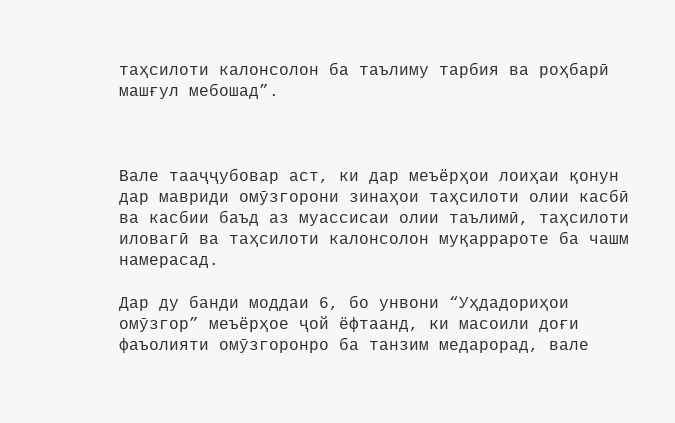таҳсилоти калонсолон ба таълиму тарбия ва роҳбарӣ машғул мебошад”.



Вале тааҷҷубовар аст, ки дар меъёрҳои лоиҳаи қонун дар мавриди омӯзгорони зинаҳои таҳсилоти олии касбӣ ва касбии баъд аз муассисаи олии таълимӣ, таҳсилоти иловагӣ ва таҳсилоти калонсолон муқаррароте ба чашм намерасад.

Дар ду банди моддаи 6, бо унвони “Уҳдадориҳои омӯзгор” меъёрҳое ҷой ёфтаанд, ки масоили доғи фаъолияти омӯзгоронро ба танзим медарорад, вале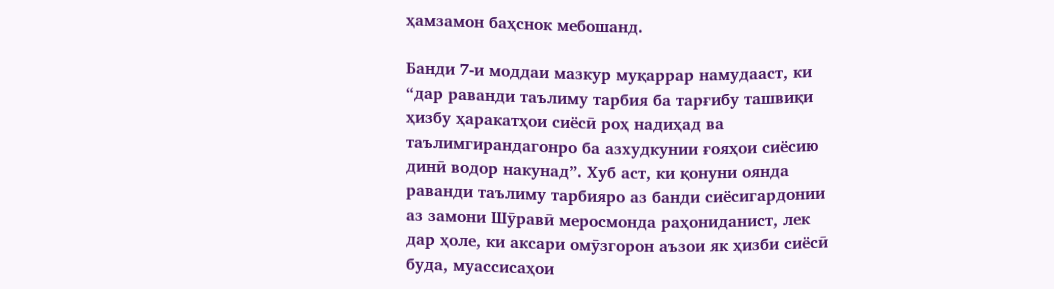ҳамзамон баҳснок мебошанд.

Банди 7-и моддаи мазкур муқаррар намудааст, ки “дар раванди таълиму тарбия ба тарғибу ташвиқи ҳизбу ҳаракатҳои сиёсӣ роҳ надиҳад ва таълимгирандагонро ба азхудкунии ғояҳои сиёсию динӣ водор накунад”. Хуб аст, ки қонуни оянда раванди таълиму тарбияро аз банди сиёсигардонии аз замони Шӯравӣ меросмонда раҳониданист, лек дар ҳоле, ки аксари омӯзгорон аъзои як ҳизби сиёсӣ буда, муассисаҳои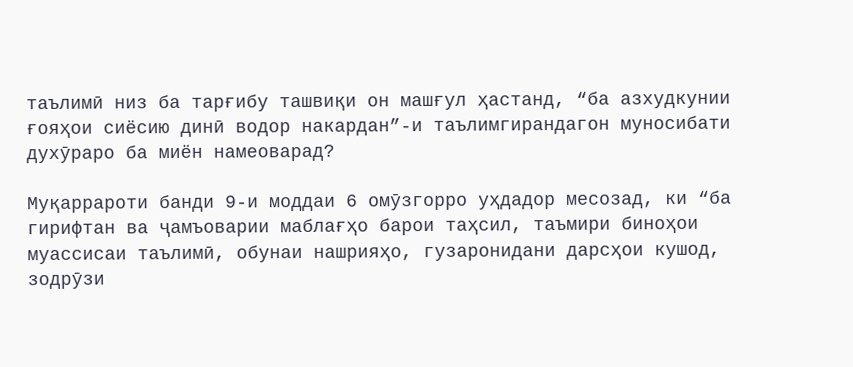таълимӣ низ ба тарғибу ташвиқи он машғул ҳастанд, “ба азхудкунии ғояҳои сиёсию динӣ водор накардан”-и таълимгирандагон муносибати духӯраро ба миён намеоварад?

Муқаррароти банди 9-и моддаи 6 омӯзгорро уҳдадор месозад, ки “ба гирифтан ва ҷамъоварии маблағҳо барои таҳсил, таъмири биноҳои муассисаи таълимӣ, обунаи нашрияҳо, гузаронидани дарсҳои кушод, зодрӯзи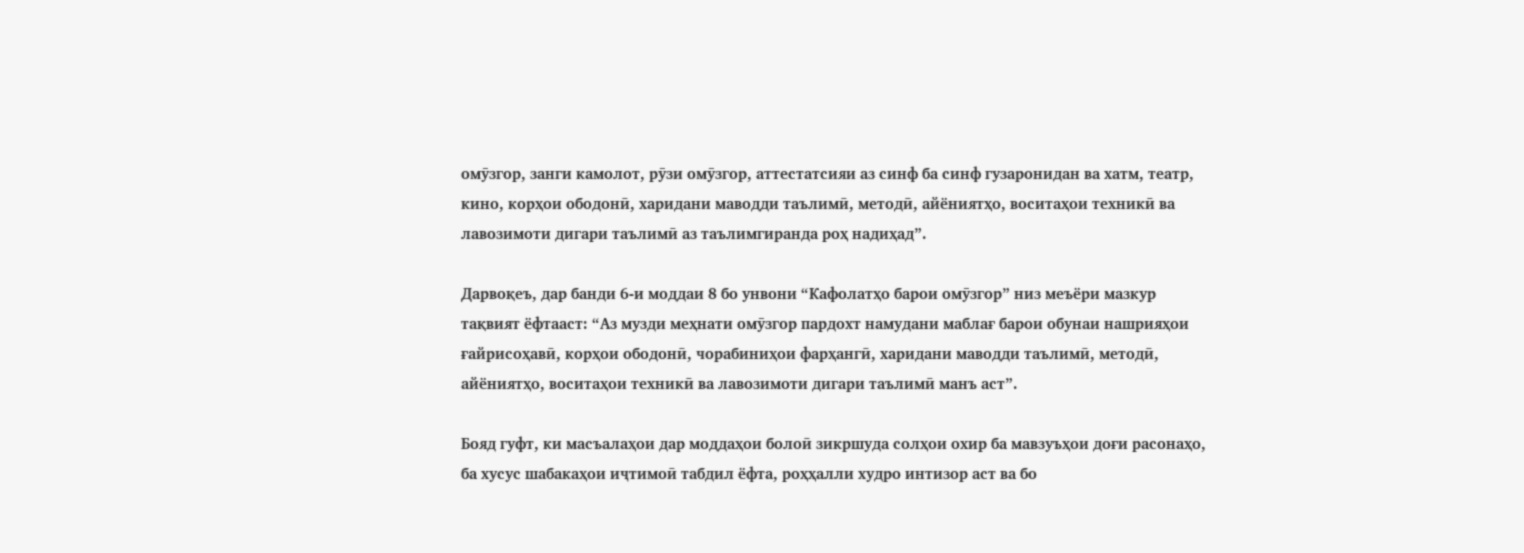омӯзгор, занги камолот, рӯзи омӯзгор, аттестатсияи аз синф ба синф гузаронидан ва хатм, театр, кино, корҳои ободонӣ, харидани маводди таълимӣ, методӣ, айёниятҳо, воситаҳои техникӣ ва лавозимоти дигари таълимӣ аз таълимгиранда роҳ надиҳад”.

Дарвоқеъ, дар банди 6-и моддаи 8 бо унвони “Кафолатҳо барои омӯзгор” низ меъёри мазкур тақвият ёфтааст: “Аз музди меҳнати омӯзгор пардохт намудани маблағ барои обунаи нашрияҳои ғайрисоҳавӣ, корҳои ободонӣ, чорабиниҳои фарҳангӣ, харидани маводди таълимӣ, методӣ, айёниятҳо, воситаҳои техникӣ ва лавозимоти дигари таълимӣ манъ аст”.

Бояд гуфт, ки масъалаҳои дар моддаҳои болоӣ зикршуда солҳои охир ба мавзуъҳои доғи расонаҳо, ба хусус шабакаҳои иҷтимоӣ табдил ёфта, роҳҳалли худро интизор аст ва бо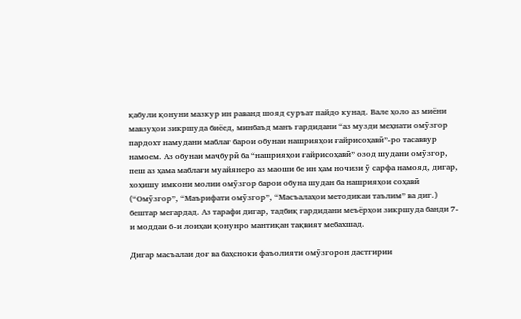қабули қонуни мазкур ин раванд шояд суръат пайдо кунад. Вале ҳоло аз миёни мавзуҳои зикршуда биёед, минбаъд манъ гардидани “аз музди меҳнати омӯзгор пардохт намудани маблағ барои обунаи нашрияҳои ғайрисоҳавӣ”-ро тасаввур намоем. Аз обунаи маҷбурӣ ба “нашрияҳои ғайрисоҳавӣ” озод шудани омӯзгор, пеш аз ҳама маблағи муайянеро аз маоши бе ин ҳам ночизи ӯ сарфа намояд, дигар, хоҳишу имкони молии омӯзгор барои обуна шудан ба нашрияҳои соҳавӣ (“Омӯзгор”, “Маърифати омӯзгор”, “Масъалаҳои методикаи таълим” ва диг.) бештар мегардад. Аз тарафи дигар, тадбиқ гардидани меъёрҳои зикршуда банди 7-и моддаи 6-и лоиҳаи қонунро мантиқан тақвият мебахшад.

Дигар масъалаи доғ ва баҳсноки фаъолияти омӯзгорон дастгирии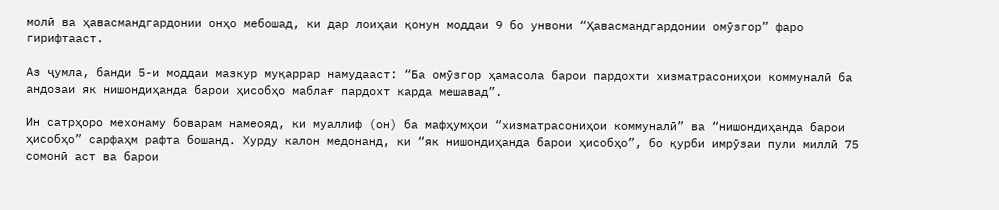молӣ ва ҳавасмандгардонии онҳо мебошад, ки дар лоиҳаи қонун моддаи 9 бо унвони “Ҳавасмандгардонии омӯзгор” фаро гирифтааст.

Аз ҷумла, банди 5-и моддаи мазкур муқаррар намудааст: “Ба омӯзгор ҳамасола барои пардохти хизматрасониҳои коммуналӣ ба андозаи як нишондиҳанда барои ҳисобҳо маблағ пардохт карда мешавад”.

Ин сатрҳоро мехонаму боварам намеояд, ки муаллиф (он) ба мафҳумҳои “хизматрасониҳои коммуналӣ” ва “нишондиҳанда барои ҳисобҳо” сарфаҳм рафта бошанд. Хурду калон медонанд, ки “як нишондиҳанда барои ҳисобҳо”, бо қурби имрӯзаи пули миллӣ 75 сомонӣ аст ва барои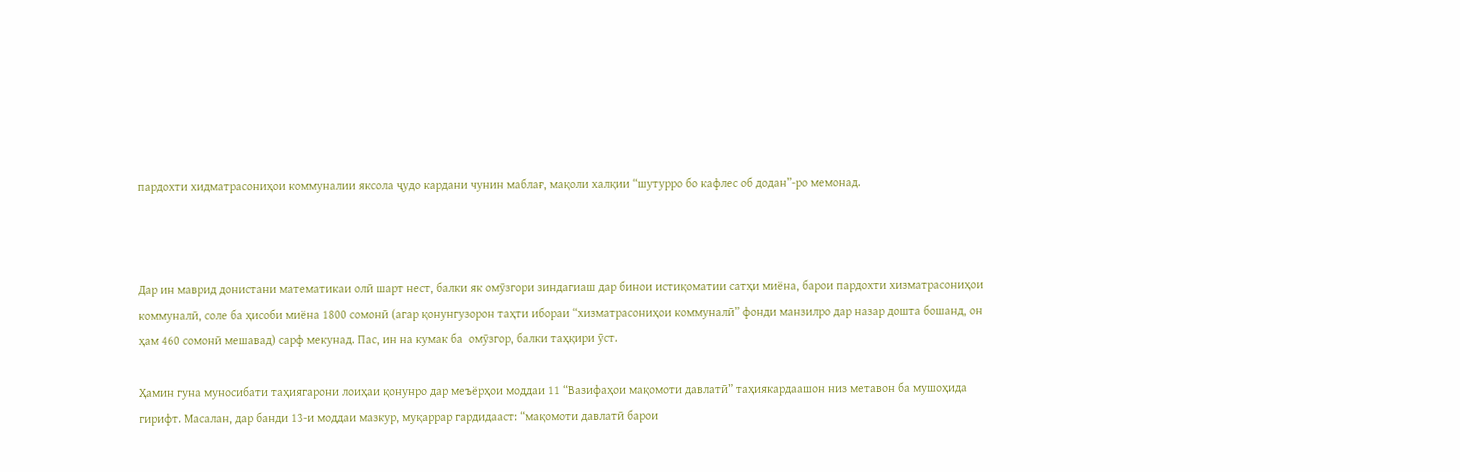пардохти хидматрасониҳои коммуналии яксола ҷудо кардани чунин маблағ, мақоли халқии “шутурро бо кафлес об додан”-ро мемонад.



Дар ин маврид донистани математикаи олӣ шарт нест, балки як омӯзгори зиндагиаш дар бинои истиқоматии сатҳи миёна, барои пардохти хизматрасониҳои коммуналӣ, соле ба ҳисоби миёна 1800 сомонӣ (агар қонунгузорон таҳти ибораи “хизматрасониҳои коммуналӣ” фонди манзилро дар назар дошта бошанд, он ҳам 460 сомонӣ мешавад) сарф мекунад. Пас, ин на кумак ба  омӯзгор, балки таҳқири ӯст.

Ҳамин гуна муносибати таҳиягарони лоиҳаи қонунро дар меъёрҳои моддаи 11 “Вазифаҳои мақомоти давлатӣ” таҳиякардаашон низ метавон ба мушоҳида гирифт. Масалан, дар банди 13-и моддаи мазкур, муқаррар гардидааст: “мақомоти давлатӣ барои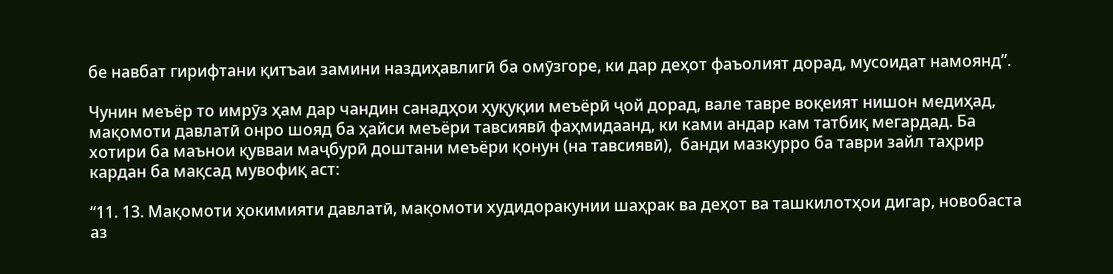бе навбат гирифтани қитъаи замини наздиҳавлигӣ ба омӯзгоре, ки дар деҳот фаъолият дорад, мусоидат намоянд”.

Чунин меъёр то имрӯз ҳам дар чандин санадҳои ҳуқуқии меъёрӣ ҷой дорад, вале тавре воқеият нишон медиҳад, мақомоти давлатӣ онро шояд ба ҳайси меъёри тавсиявӣ фаҳмидаанд, ки ками андар кам татбиқ мегардад. Ба хотири ба маънои қувваи маҷбурӣ доштани меъёри қонун (на тавсиявӣ),  банди мазкурро ба таври зайл таҳрир кардан ба мақсад мувофиқ аст:

“11. 13. Мақомоти ҳокимияти давлатӣ, мақомоти худидоракунии шаҳрак ва деҳот ва ташкилотҳои дигар, новобаста аз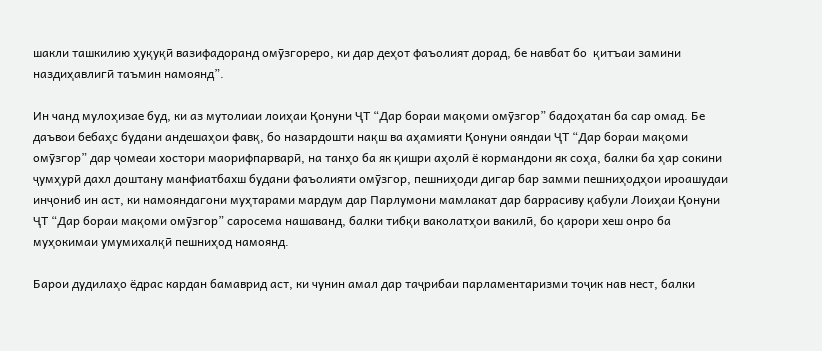шакли ташкилию ҳуқуқӣ вазифадоранд омӯзгореро, ки дар деҳот фаъолият дорад, бе навбат бо  қитъаи замини наздиҳавлигӣ таъмин намоянд”.

Ин чанд мулоҳизае буд, ки аз мутолиаи лоиҳаи Қонуни ҶТ “Дар бораи мақоми омӯзгор” бадоҳатан ба сар омад. Бе даъвои бебаҳс будани андешаҳои фавқ, бо назардошти нақш ва аҳамияти Қонуни ояндаи ҶТ “Дар бораи мақоми омӯзгор” дар ҷомеаи хостори маорифпарварӣ, на танҳо ба як қишри аҳолӣ ё кормандони як соҳа, балки ба ҳар сокини ҷумҳурӣ дахл доштану манфиатбахш будани фаъолияти омӯзгор, пешниҳоди дигар бар замми пешниҳодҳои ироашудаи  инҷониб ин аст, ки намояндагони муҳтарами мардум дар Парлумони мамлакат дар баррасиву қабули Лоиҳаи Қонуни ҶТ “Дар бораи мақоми омӯзгор” саросема нашаванд, балки тибқи ваколатҳои вакилӣ, бо қарори хеш онро ба муҳокимаи умумихалқӣ пешниҳод намоянд.

Барои дудилаҳо ёдрас кардан бамаврид аст, ки чунин амал дар таҷрибаи парламентаризми тоҷик нав нест, балки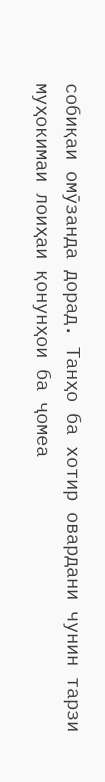собиқаи омӯзанда дорад. Танҳо ба хотир овардани чунин тарзи муҳокимаи лоиҳаи қонунҳои ба ҷомеа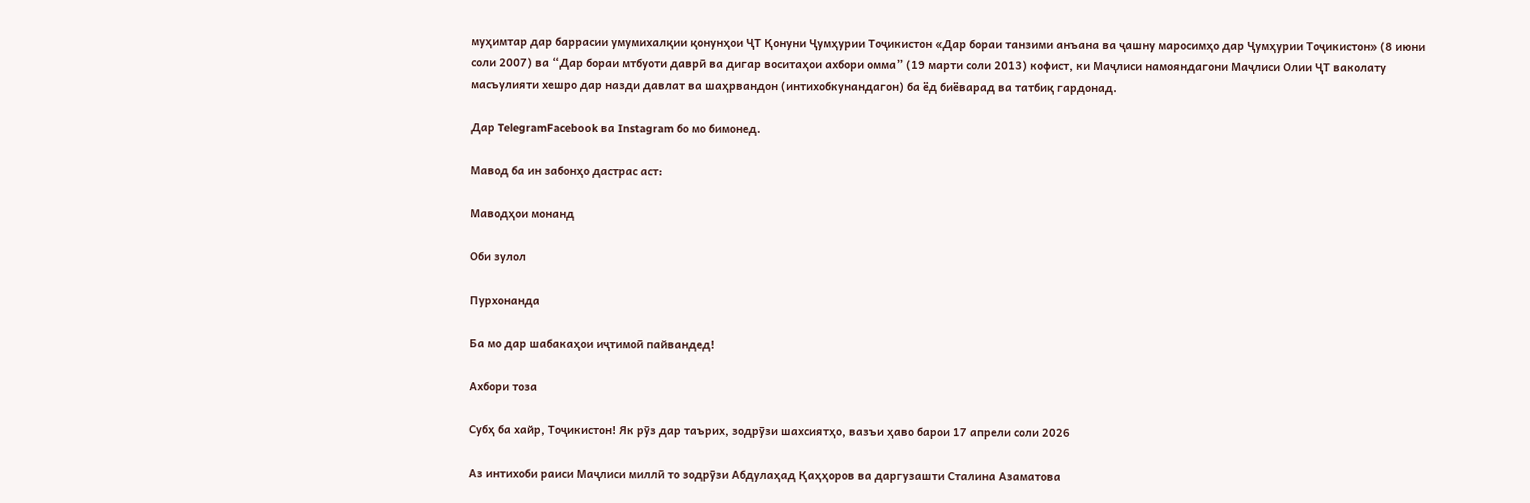муҳимтар дар баррасии умумихалқии қонунҳои ҶТ Қонуни Ҷумҳурии Тоҷикистон «Дар бораи танзими анъана ва ҷашну маросимҳо дар Ҷумҳурии Тоҷикистон» (8 июни соли 2007) ва “Дар бораи мтбуоти даврӣ ва дигар воситаҳои ахбори омма” (19 марти соли 2013) кофист, ки Маҷлиси намояндагони Маҷлиси Олии ҶТ ваколату масъулияти хешро дар назди давлат ва шаҳрвандон (интихобкунандагон) ба ёд биёварад ва татбиқ гардонад.

Дар TelegramFacebook ва Instagram бо мо бимонед.

Мавод ба ин забонҳо дастрас аст:

Маводҳои монанд

Оби зулол

Пурхонанда

Ба мо дар шабакаҳои иҷтимоӣ пайвандед!

Ахбори тоза

Субҳ ба хайр, Тоҷикистон! Як рӯз дар таърих, зодрӯзи шахсиятҳо, вазъи ҳаво барои 17 апрели соли 2026

Аз интихоби раиси Маҷлиси миллӣ то зодрӯзи Абдулаҳад Қаҳҳоров ва даргузашти Сталина Азаматова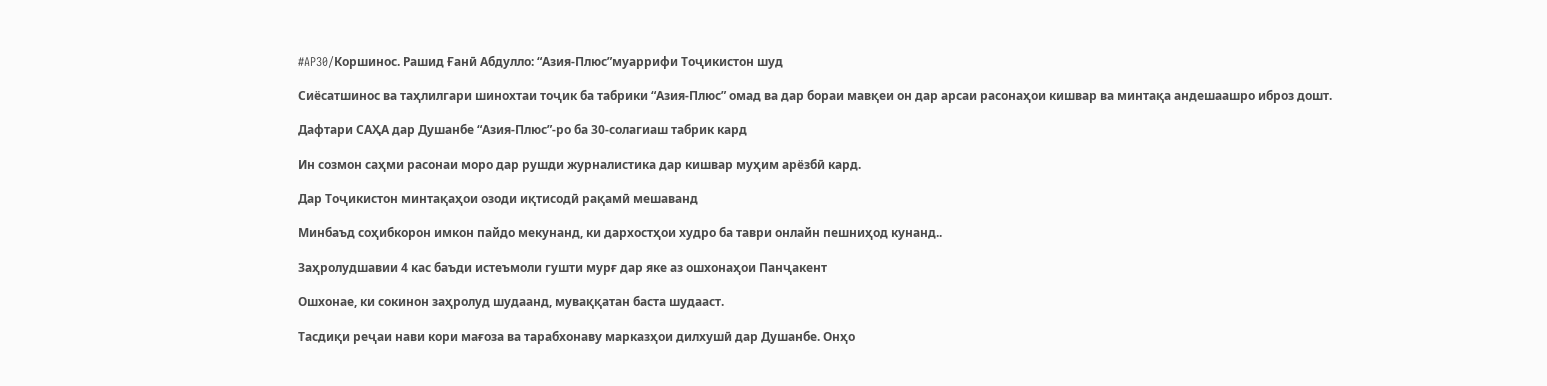#AP30/Коршинос. Рашид Ғанӣ Абдулло: “Азия-Плюс”муаррифи Тоҷикистон шуд

Сиёсатшинос ва таҳлилгари шинохтаи тоҷик ба табрики “Азия-Плюс” омад ва дар бораи мавқеи он дар арсаи расонаҳои кишвар ва минтақа андешаашро иброз дошт.

Дафтари САҲА дар Душанбе “Азия-Плюс”-ро ба 30-солагиаш табрик кард

Ин созмон саҳми расонаи моро дар рушди журналистика дар кишвар муҳим арёзбӣ кард.

Дар Тоҷикистон минтақаҳои озоди иқтисодӣ рақамӣ мешаванд

Минбаъд соҳибкорон имкон пайдо мекунанд, ки дархостҳои худро ба таври онлайн пешниҳод кунанд..

Заҳролудшавии 4 кас баъди истеъмоли гушти мурғ дар яке аз ошхонаҳои Панҷакент

Ошхонае, ки сокинон заҳролуд шудаанд, муваққатан баста шудааст.

Тасдиқи реҷаи нави кори мағоза ва тарабхонаву марказҳои дилхушӣ дар Душанбе. Онҳо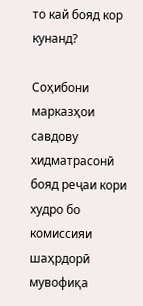то кай бояд кор кунанд?

Соҳибони марказҳои савдову хидматрасонӣ бояд реҷаи кори худро бо комиссияи шаҳрдорӣ мувофиқа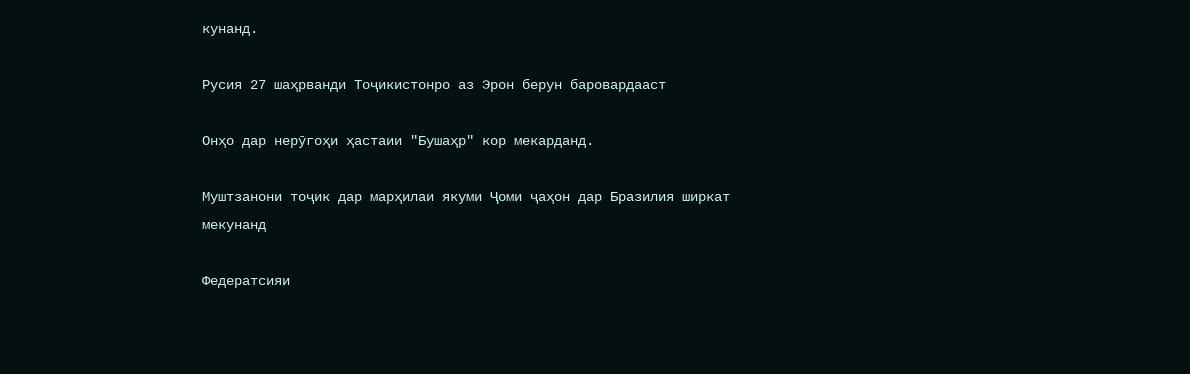кунанд.

Русия 27 шаҳрванди Тоҷикистонро аз Эрон берун баровардааст

Онҳо дар нерӯгоҳи ҳастаии "Бушаҳр" кор мекарданд.

Муштзанони тоҷик дар марҳилаи якуми Ҷоми ҷаҳон дар Бразилия ширкат мекунанд

Федератсияи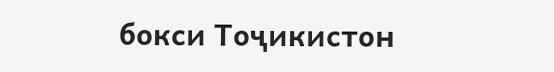бокси Тоҷикистон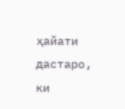ҳайати дастаро, ки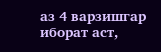аз 4 варзишгар иборат аст,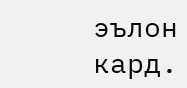эълон кард.